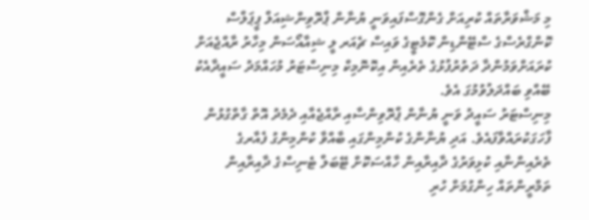މި މަޝްވަރާތައް ކުރިއަށް ގެންގޮސްފައިވަނީ ޔުނާން ޕްރޮވިންޝިއަލް ޕީޕަލްސް ކޮންގްރެސްގެ ސްޓޭންޑިން ކޮމެޓީގެ ވައިސް ޗެއަރ ލީ ޝިއާއޯސަން މިހާރު ރާއްޖެއަށް ކުރައަށްވަމުންދާ ދަތުރުފުޅުގެ ތެރެއިން އިކޮނޮމިކް މިނިސްޓަރު މުހައްމަދު ސައީދާއެކު ބޭއްވި ބައްދަލުވުމުގަ އެވެ.
މިނިސްޓަރު ސައީދު ވަނީ ޔުނާން ޕްރޮވިންސާއި ރާއްޖެއާއި ދެމެދު އޮތް ގާތްގުޅުން ފާހަގަކުރައްވާފައެވެ. އަދި ޔުނާންގެ ކުންމިންގައި ބާއްވާ ކުންމިންގު ފެއާރގެ ތެރެއިންނާއި ކުޅިވަރުގެ ދާއިރާއިން ހާއްސަކޮށް ޓޭބަލް ޓެނިސްގެ ދާއިރާއިން ތަމްރީންތައް ހިންގުމަށް ހުރި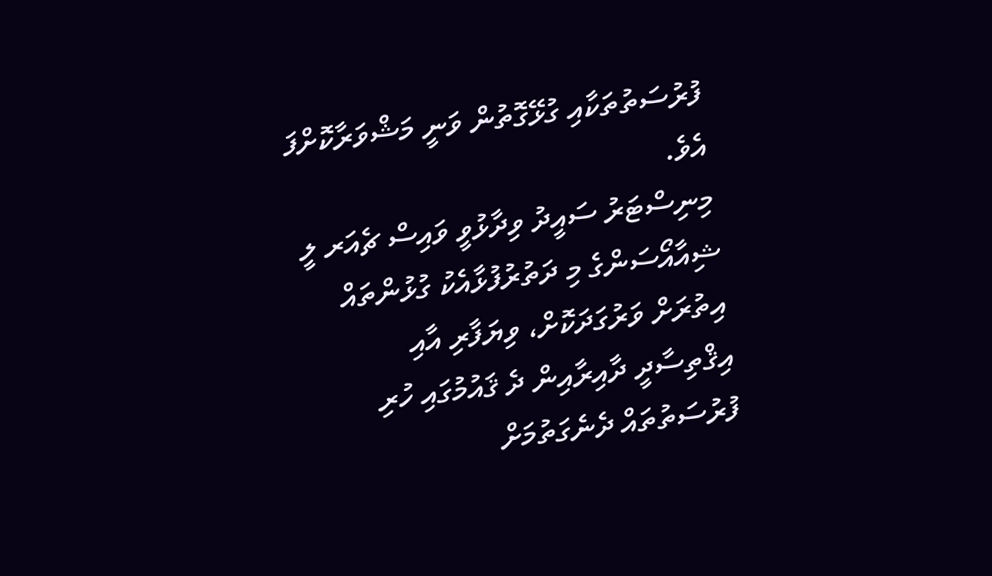ފުރުސަތުތަކާއި ގުޅޭގޮތުން ވަނީ މަޝްވަރާކޮށްފަ އެވެ.
މިނިސްޓަރު ސައީދު ވިދާޅުވީ ވައިސް ޗެއަރ ލީ ޝިއާއޯސަންގެ މި ދަތުރުފުޅާއެކު ގުޅުންތައް އިތުރަށް ވަރުގަދަކޮށް، ވިޔަފާރި އާއި އިޤްތިސާދީ ދާއިރާއިން ދެ ޤައުމުގައި ހުރި ފުރުސަތުތައް ދެނެގަތުމަށް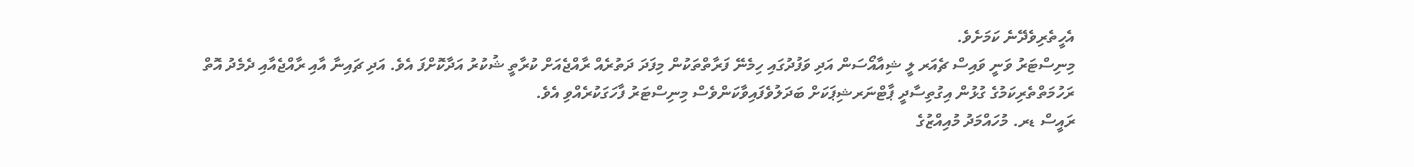އެހީތެރިވެދޭނެ ކަމަށެވެ.
މިނިސްޓަރު ވަނީ ވައިސް ޗެއަރ ލީ ޝިއާއޯސަން އަދި ވަފުދުގައި ހިމެނޭ ފަރާތްތަކުން މިފަދަ ދަތުރެއް ރާއްޖެއަށް ކުރާތީ ޝުކުރު އަދާކޮށްފަ އެވެ. އަދި ޗައިނާ އާއި ރާއްޖެއާއި ދެމެދު އޮތް ރަހުމަތްތެރިކަމުގެ ގުޅުން އިގުތިސާދީ ޕާޓްނަރޝިޕަކަށް ބަދަލުވެފައިވާކަންވެސް މިނިސްޓަރު ފާހަގަކުރެއްވި އެވެ.
ރައީސް ޑރ. މުހައްމަދު މުއިއްޒުގެ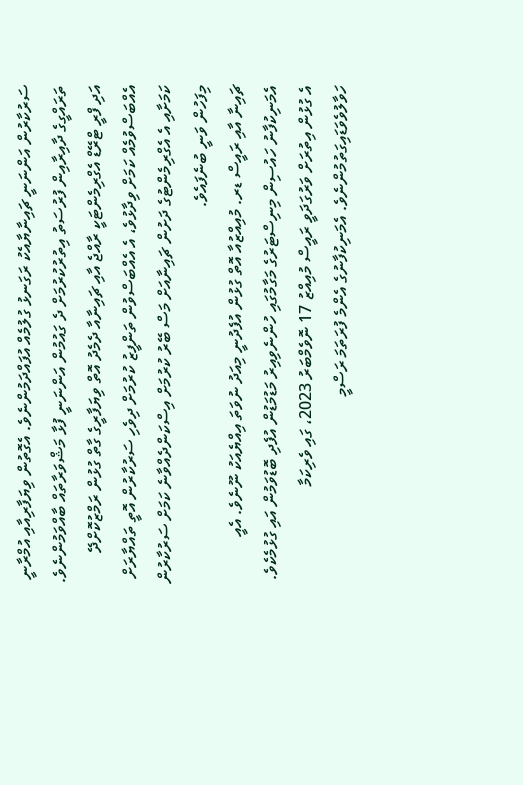ސަރުކާރުން އަންނަނީ ޗައިނާޔާއެކު ރަގަނޅު ގުލުމެއް އުފައްދަމުންނެވެ. އެގޮތުން ވިޔަފާރިއާއި އުމްރާނީ ތަރައްގީގެ ދާއިރާއިން ފުރުސަތު އިތުރުކުރުމަށް ދެ ގައުމުން އަންނަނީ ފުޅާ މަޝްވަރާތައް ބާއްވަމުންނެވެ.
އަދި ފްރީ ޓްރޭޑް އެގްރިމެންޓަކީ ރާއްޖެ އާއި ޗައިނާއާ ދެމެދު އޮތް ވިޔަފާރީގެ ގާތް ގުޅުން ރަމްޒުކޮށްދޭ އެއްބަސްވުމެއް ކަމަށް ވިދާޅުވެ، އެ އެއްބަސްވުން ތަންފީޒު ކުރުމަށް ދިވެހި ސަރުކާރުން އޮތީ ތައްޔާރަށް ކަމަށާއި އެ އެގްރިމެންޓުގެ ދަށުން ޗައިނާއަށް މަސް ބޭރު ކުރުމަށް އިސްކަންދެއްވާނެ ކަމަށް ސަރުކާރުން މިފަހުން ވަނީ ބުނެފައެވެ.
ޗައިނާ އާއި ރައީސް ޑރ. މުއިއްޒުއާ އޮތް ގުޅުން އުފެދުނީ މިއަދު ނުވަތަ އިއްޔެއަކު ނޫނެވެ. އެއީ އެމަނިކުފާނު ހައުސިން މިނިސްޓަރުގެ މަގާމުގައި ހުންނެވިއިރު މަޑުމަޑުން އުފެދި ބޮޑުވަމުން އައި ގުޅުމެކެވެ.
އެ ގުޅުން އިތުރަށް ވަރުގަދަވީ ރައީސް މުއިއްޒު 17 ނޮވެމްބަރު 2023، ގައި ވެރިކަމާ ހަވާލުވެވަޑައިގަތުމުންނެވެ. އެމަނިކުފާނުގެ އެންމެ ފުރަތަމަ ރަސްމީ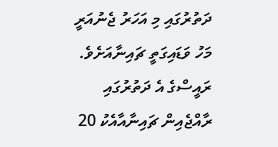ދަތުރުގައި މި އަހަރު ޖެނުއަރީ މަހު ވަޑައިގަތީ ޗައިނާއަށެވެ. ރައީސްގެ އެ ދަތުރުގައި ރާއްޖެއިން ޗައިނާއާއެކު 20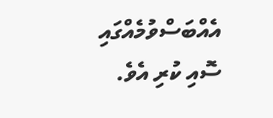އެއްބަސްވުމެއްގައި ސޮއި ކުރި އެވެ.